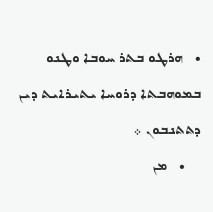•   ܗܪܛܘ ܒܬܪ ܚܘܒܐ ܘܛܢܘ ܒܡܘܗܒܬܐ ܕܪܘܚܐ ܝܬܝܪܐܝܬ ܕܝܢ ܕܬܬܢܒܘܢ ܀
    •   ܡܢ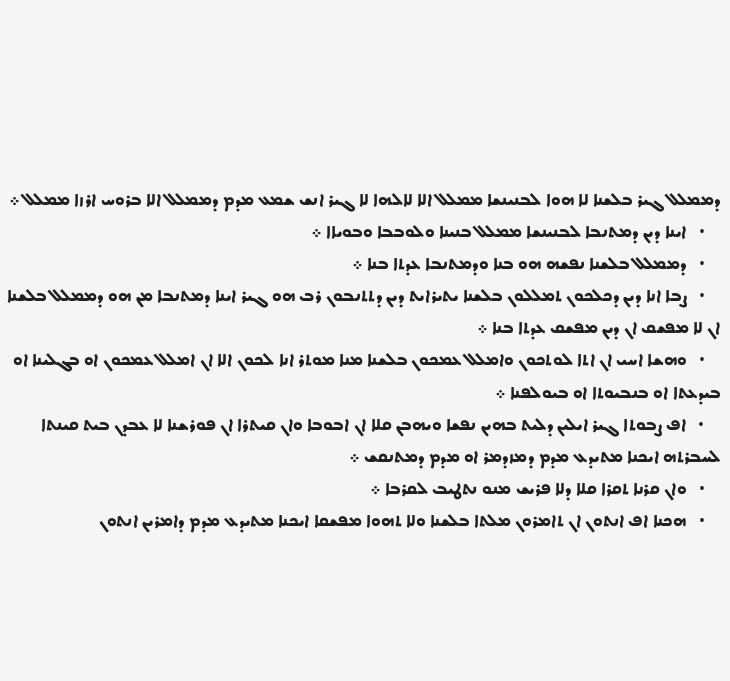ܕܡܡܠܠ ܓܝܪ ܒܠܫܢܐ ܠܐ ܗܘܐ ܠܒܢܝܢܫܐ ܡܡܠܠ ܐܠܐ ܠܐܠܗܐ ܠܐ ܓܝܪ ܐܢܫ ܫܡܥ ܡܕܡ ܕܡܡܠܠ ܐܠܐ ܒܪܘܚ ܐܪܙܐ ܡܡܠܠ ܀
    •   ܐܝܢܐ ܕܝܢ ܕܡܬܢܒܐ ܠܒܢܝܢܫܐ ܡܡܠܠ ܒܢܝܢܐ ܘܠܘܒܒܐ ܘܒܘܝܐܐ ܀
    •   ܕܡܡܠܠ ܒܠܫܢܐ ܢܦܫܗ ܗܘ ܒܢܐ ܘܕܡܬܢܒܐ ܥܕܬܐ ܒܢܐ ܀
    •   ܨܒܐ ܐܢܐ ܕܝܢ ܕܟܠܟܘܢ ܬܡܠܠܘܢ ܒܠܫܢܐ ܝܬܝܪܐܝܬ ܕܝܢ ܕܬܬܢܒܘܢ ܪܒ ܗܘ ܓܝܪ ܐܝܢܐ ܕܡܬܢܒܐ ܡܢ ܗܘ ܕܡܡܠܠ ܒܠܫܢܐ ܐܢ ܠܐ ܡܦܫܩ ܐܢ ܕܝܢ ܡܦܫܩ ܥܕܬܐ ܒܢܐ ܀
    •   ܘܗܫܐ ܐܚܝ ܐܢ ܐܬܐ ܠܘܬܟܘܢ ܘܐܡܠܠ ܥܡܟܘܢ ܒܠܫܢܐ ܡܢܐ ܡܘܬܪ ܐܢܐ ܠܟܘܢ ܐܠܐ ܐܢ ܐܡܠܠ ܥܡܟܘܢ ܐܘ ܒܓܠܝܢܐ ܐܘ ܒܝܕܥܬܐ ܐܘ ܒܢܒܝܘܬܐ ܐܘ ܒܝܘܠܦܢܐ ܀
    •   ܐܦ ܨܒܘܬܐ ܓܝܪ ܐܝܠܝܢ ܕܠܝܬ ܒܗܝܢ ܢܦܫܐ ܘܝܗܒܢ ܩܠܐ ܐܢ ܐܒܘܒܐ ܘܐܢ ܩܝܬܪܐ ܐܢ ܦܘܪܫܢܐ ܠܐ ܥܒܕܢ ܒܝܬ ܩܝܢܬܐ ܠܚܒܪܬܗ ܐܝܟܢܐ ܡܬܝܕܥ ܡܕܡ ܕܡܙܕܡܪ ܐܘ ܡܕܡ ܕܡܬܢܩܫ ܀
    •   ܘܐܢ ܩܪܢܐ ܬܩܪܐ ܩܠܐ ܕܠܐ ܦܪܝܫ ܡܢܘ ܢܬܛܝܒ ܠܩܪܒܐ ܀
    •   ܗܟܢܐ ܐܦ ܐܢܬܘܢ ܐܢ ܬܐܡܪܘܢ ܡܠܬܐ ܒܠܫܢܐ ܘܠܐ ܬܗܘܐ ܡܦܫܩܐ ܐܝܟܢܐ ܡܬܝܕܥ ܡܕܡ ܕܐܡܪܝܢ ܐܢܬܘܢ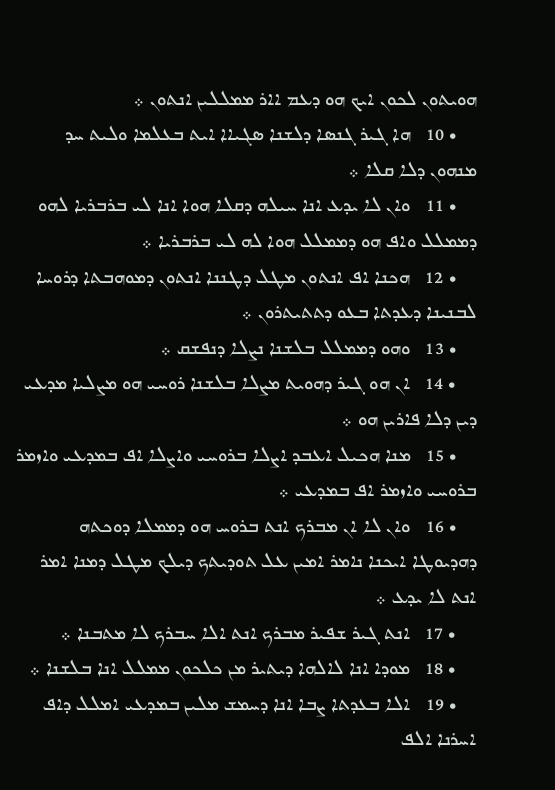ܗܘܝܬܘܢ ܠܟܘܢ ܐܝܟ ܗܘ ܕܥܡ ܐܐܪ ܡܡܠܠܝܢ ܐܢܬܘܢ ܀
    • 10   ܗܐ ܓܝܪ ܓܢܤܐ ܕܠܫܢܐ ܤܓܝܐܐ ܐܝܬ ܒܥܠܡܐ ܘܠܝܬ ܚܕ ܡܢܗܘܢ ܕܠܐ ܩܠܐ ܀
    • 11   ܘܐܢ ܠܐ ܝܕܥ ܐܢܐ ܚܝܠܗ ܕܩܠܐ ܗܘܐ ܐܢܐ ܠܝ ܒܪܒܪܝܐ ܠܗܘ ܕܡܡܠܠ ܘܐܦ ܗܘ ܕܡܡܠܠ ܗܘܐ ܠܗ ܠܝ ܒܪܒܪܝܐ ܀
    • 12   ܗܟܢܐ ܐܦ ܐܢܬܘܢ ܡܛܠ ܕܛܢܢܐ ܐܢܬܘܢ ܕܡܘܗܒܬܐ ܕܪܘܚܐ ܠܒܢܝܢܐ ܕܥܕܬܐ ܒܥܘ ܕܬܬܝܬܪܘܢ ܀
    • 13   ܘܗܘ ܕܡܡܠܠ ܒܠܫܢܐ ܢܨܠܐ ܕܢܦܫܩ ܀
    • 14   ܐܢ ܗܘ ܓܝܪ ܕܗܘܝܬ ܡܨܠܐ ܒܠܫܢܐ ܪܘܚܝ ܗܘ ܡܨܠܝܐ ܡܕܥܝ ܕܝܢ ܕܠܐ ܦܐܪܝܢ ܗܘ ܀
    • 15   ܡܢܐ ܗܟܝܠ ܐܥܒܕ ܐܨܠܐ ܒܪܘܚܝ ܘܐܨܠܐ ܐܦ ܒܡܕܥܝ ܘܐܙܡܪ ܒܪܘܚܝ ܘܐܙܡܪ ܐܦ ܒܡܕܥܝ ܀
    • 16   ܘܐܢ ܠܐ ܐܢ ܡܒܪܟ ܐܢܬ ܒܪܘܚ ܗܘ ܕܡܡܠܐ ܕܘܟܬܗ ܕܗܕܝܘܛܐ ܐܝܟܢܐ ܢܐܡܪ ܐܡܝܢ ܥܠ ܬܘܕܝܬܟ ܕܝܠܟ ܡܛܠ ܕܡܢܐ ܐܡܪ ܐܢܬ ܠܐ ܝܕܥ ܀
    • 17   ܐܢܬ ܓܝܪ ܫܦܝܪ ܡܒܪܟ ܐܢܬ ܐܠܐ ܚܒܪܟ ܠܐ ܡܬܒܢܐ ܀
    • 18   ܡܘܕܐ ܐܢܐ ܠܐܠܗܐ ܕܝܬܝܪ ܡܢ ܟܠܟܘܢ ܡܡܠܠ ܐܢܐ ܒܠܫܢܐ ܀
    • 19   ܐܠܐ ܒܥܕܬܐ ܨܒܐ ܐܢܐ ܕܚܡܫ ܡܠܝܢ ܒܡܕܥܝ ܐܡܠܠ ܕܐܦ ܐܚܪܢܐ ܐܠܦ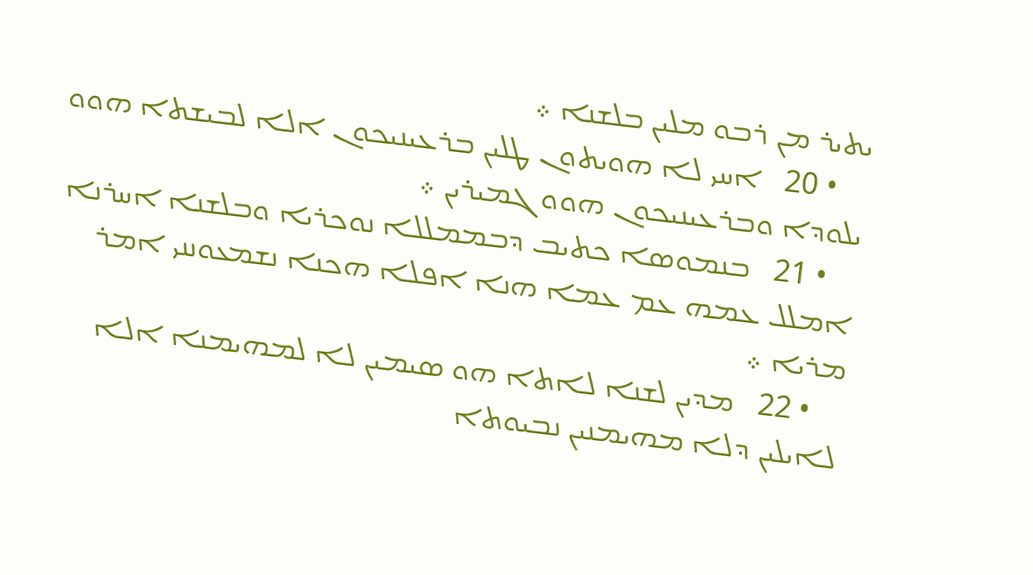ܝܬܝܪ ܡܢ ܪܒܘ ܡܠܝܢ ܒܠܫܢܐ ܀
    • 20   ܐܚܝ ܠܐ ܗܘܝܬܘܢ ܛܠܝܢ ܒܪܥܝܢܝܟܘܢ ܐܠܐ ܠܒܝܫܬܐ ܗܘܘ ܝܠܘܕܐ ܘܒܪܥܝܢܝܟܘܢ ܗܘܘ ܓܡܝܪܝܢ ܀
    • 21   ܒܢܡܘܤܐ ܟܬܝܒ ܕܒܡܡܠܠܐ ܢܘܟܪܝܐ ܘܒܠܫܢܐ ܐܚܪܢܐ ܐܡܠܠ ܥܡܗ ܥܡ ܥܡܐ ܗܢܐ ܐܦܠܐ ܗܟܢܐ ܢܫܡܥܘܢܢܝ ܐܡܪ ܡܪܝܐ ܀
    • 22   ܡܕܝܢ ܠܫܢܐ ܠܐܬܐ ܗܘ ܤܝܡܝܢ ܠܐ ܠܡܗܝܡܢܐ ܐܠܐ ܠܐܝܠܝܢ ܕܠܐ ܡܗܝܡܢܝܢ ܢܒܝܘܬܐ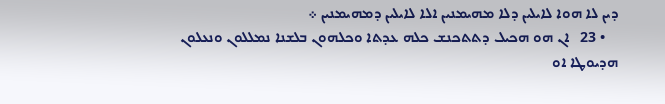ܕܝܢ ܠܐ ܗܘܐ ܠܐܝܠܝܢ ܕܠܐ ܡܗܝܡܢܝܢ ܐܠܐ ܠܐܝܠܝܢ ܕܡܗܝܡܢܝܢ ܀
    • 23   ܐܢ ܗܘ ܗܟܝܠ ܕܬܬܟܢܫ ܟܠܗ ܥܕܬܐ ܘܟܠܗܘܢ ܒܠܫܢܐ ܢܡܠܠܘܢ ܘܢܥܠܘܢ ܗܕܝܘܛܐ ܐܘ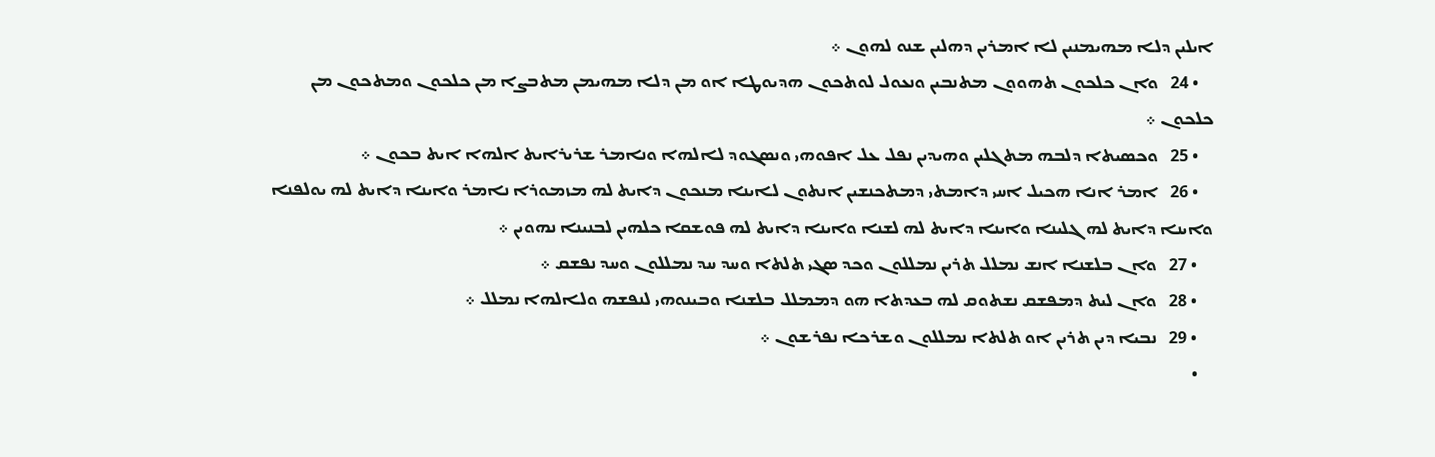ܐܝܠܝܢ ܕܠܐ ܡܗܝܡܢܝܢ ܠܐ ܐܡܪܝܢ ܕܗܠܝܢ ܫܢܘ ܠܗܘܢ ܀
    • 24   ܘܐܢ ܟܠܟܘܢ ܬܗܘܘܢ ܡܬܢܒܝܢ ܘܢܥܘܠ ܠܘܬܟܘܢ ܗܕܝܘܛܐ ܐܘ ܡܢ ܕܠܐ ܡܗܝܡܢ ܡܬܒܨܐ ܡܢ ܟܠܟܘܢ ܘܡܬܟܘܢ ܡܢ ܟܠܟܘܢ ܀
    • 25   ܘܟܤܝܬܐ ܕܠܒܗ ܡܬܓܠܝܢ ܘܗܝܕܝܢ ܢܦܠ ܥܠ ܐܦܘܗܝ ܘܢܤܓܘܕ ܠܐܠܗܐ ܘܢܐܡܪ ܫܪܝܪܐܝܬ ܐܠܗܐ ܐܝܬ ܒܟܘܢ ܀
    • 26   ܐܡܪ ܐܢܐ ܗܟܝܠ ܐܚܝ ܕܐܡܬܝ ܕܡܬܟܢܫܝܢ ܐܢܬܘܢ ܠܐܝܢܐ ܡܢܟܘܢ ܕܐܝܬ ܠܗ ܡܙܡܘܪܐ ܢܐܡܪ ܘܐܝܢܐ ܕܐܝܬ ܠܗ ܝܘܠܦܢܐ ܘܐܝܢܐ ܕܐܝܬ ܠܗ ܓܠܝܢܐ ܘܐܝܢܐ ܕܐܝܬ ܠܗ ܠܫܢܐ ܘܐܝܢܐ ܕܐܝܬ ܠܗ ܦܘܫܩܐ ܟܠܗܝܢ ܠܒܢܝܢܐ ܢܗܘܝܢ ܀
    • 27   ܘܐܢ ܒܠܫܢܐ ܐܢܫ ܢܡܠܠ ܬܪܝܢ ܢܡܠܠܘܢ ܘܟܕ ܤܓܝ ܬܠܬܐ ܘܚܕ ܚܕ ܢܡܠܠܘܢ ܘܚܕ ܢܦܫܩ ܀
    • 28   ܘܐܢ ܠܝܬ ܕܡܦܫܩ ܢܫܬܘܩ ܠܗ ܒܥܕܬܐ ܗܘ ܕܡܡܠܠ ܒܠܫܢܐ ܘܒܝܢܘܗܝ ܠܢܦܫܗ ܘܠܐܠܗܐ ܢܡܠܠ ܀
    • 29   ܢܒܝܐ ܕܝܢ ܬܪܝܢ ܐܘ ܬܠܬܐ ܢܡܠܠܘܢ ܘܫܪܟܐ ܢܦܪܫܘܢ ܀
    •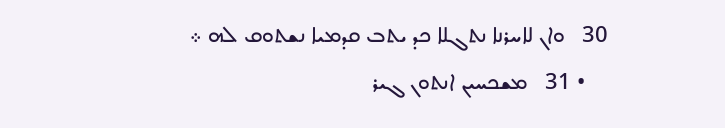30   ܘܐܢ ܠܐܚܪܢܐ ܢܬܓܠܐ ܟܕ ܝܬܒ ܩܕܡܝܐ ܢܫܬܘܩ ܠܗ ܀
    • 31   ܡܫܟܚܝܢ ܐܢܬܘܢ ܓܝܪ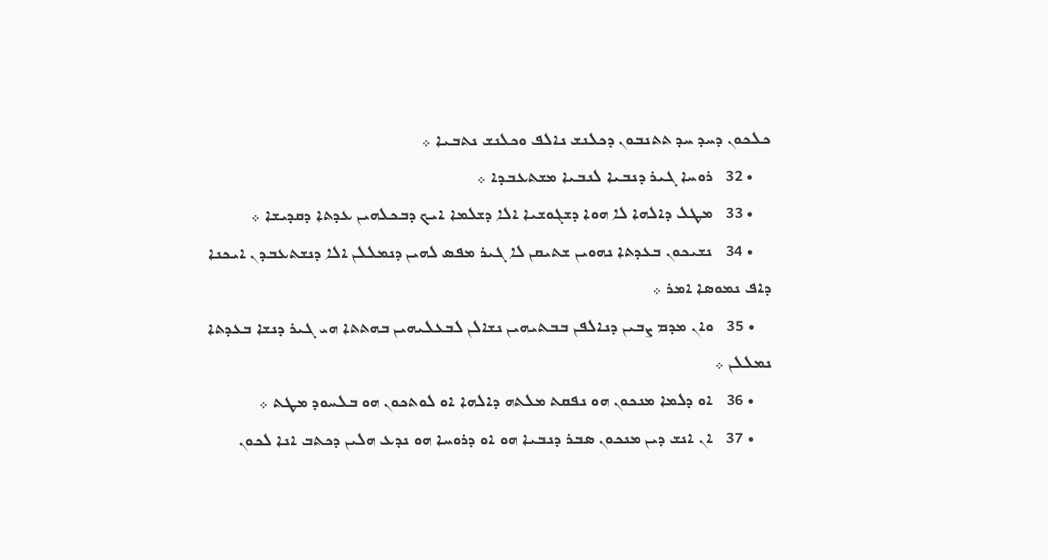ܟܠܟܘܢ ܕܚܕ ܚܕ ܬܬܢܒܘܢ ܕܟܠܢܫ ܢܐܠܦ ܘܟܠܢܫ ܢܬܒܝܐ ܀
    • 32   ܪܘܚܐ ܓܝܪ ܕܢܒܝܐ ܠܢܒܝܐ ܡܫܬܥܒܕܐ ܀
    • 33   ܡܛܠ ܕܐܠܗܐ ܠܐ ܗܘܐ ܕܫܓܘܫܝܐ ܐܠܐ ܕܫܠܡܐ ܐܝܟ ܕܒܟܠܗܝܢ ܥܕܬܐ ܕܩܕܝܫܐ ܀
    • 34   ܢܫܝܟܘܢ ܒܥܕܬܐ ܢܗܘܝܢ ܫܬܝܩܢ ܠܐ ܓܝܪ ܡܦܤ ܠܗܝܢ ܕܢܡܠܠܢ ܐܠܐ ܕܢܫܬܥܒܕܢ ܐܝܟܢܐ ܕܐܦ ܢܡܘܤܐ ܐܡܪ ܀
    • 35   ܘܐܢ ܡܕܡ ܨܒܝܢ ܕܢܐܠܦܢ ܒܒܬܝܗܝܢ ܢܫܐܠܢ ܠܒܥܠܝܗܝܢ ܒܗܬܬܐ ܗܝ ܓܝܪ ܕܢܫܐ ܒܥܕܬܐ ܢܡܠܠܢ ܀
    • 36   ܐܘ ܕܠܡܐ ܡܢܟܘܢ ܗܘ ܢܦܩܬ ܡܠܬܗ ܕܐܠܗܐ ܐܘ ܠܘܬܟܘܢ ܗܘ ܒܠܚܘܕ ܡܛܬ ܀
    • 37   ܐܢ ܐܢܫ ܕܝܢ ܡܢܟܘܢ ܤܒܪ ܕܢܒܝܐ ܗܘ ܐܘ ܕܪܘܚܐ ܗܘ ܢܕܥ ܗܠܝܢ ܕܟܬܒ ܐܢܐ ܠܟܘܢ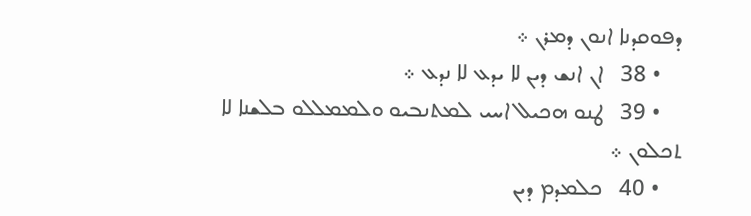ܕܦܘܩܕܢܐ ܐܢܘܢ ܕܡܪܢ ܀
    • 38   ܐܢ ܐܢܫ ܕܝܢ ܠܐ ܝܕܥ ܠܐ ܢܕܥ ܀
    • 39   ܛܢܘ ܗܟܝܠ ܐܚܝ ܠܡܬܢܒܝܘ ܘܠܡܡܠܠܘ ܒܠܫܢܐ ܠܐ ܬܟܠܘܢ ܀
    • 40   ܟܠܡܕܡ ܕܝܢ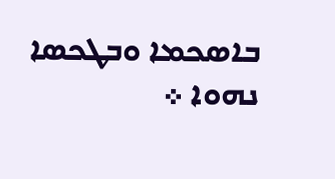ܒܐܤܟܡܐ ܘܒܛܟܤܐ ܢܗܘܐ ܀